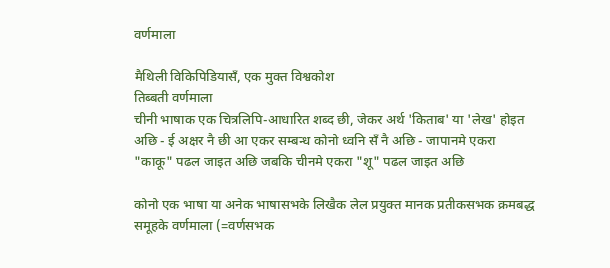वर्णमाला

मैथिली विकिपिडियासँ, एक मुक्त विश्वकोश
तिब्बती वर्णमाला
चीनी भाषाक एक चित्रलिपि-आधारित शब्द छी, जेकर अर्थ 'किताब' या 'लेख' होइत अछि - ई अक्षर नै छी आ एकर सम्बन्ध कोनो ध्वनि सँ नै अछि - जापानमे एकरा "काकू" पढल जाइत अछि जबकि चीनमे एकरा "शू" पढल जाइत अछि

कोनो एक भाषा या अनेक भाषासभके लिखैक लेल प्रयुक्त मानक प्रतीकसभक क्रमबद्ध समूहके वर्णमाला (=वर्णसभक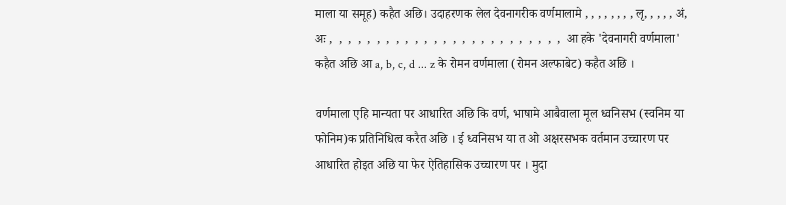माला या समूह) कहैत अछि। उदाहरणक लेल देवनागरीक वर्णमालामे , , , , , , , , लृ, , , , , अं, अः ,  ,  ,  ,  ,  ,  ,  ,  ,  ,  ,  ,  ,  ,  ,  ,  ,  ,  ,  ,  ,  ,  ,  ,  ,  आ हके 'देवनागरी वर्णमाला' कहैत अछि आ a, b, c, d ... z के रोमन वर्णमाला (रोमन अल्फाबेट) कहैत अछि ।

वर्णमाला एहि मान्यता पर आधारित अछि कि वर्ण, भाषामे आबैवाला मूल ध्वनिसभ (स्वनिम या फोनिम)क प्रतिनिधित्व करैत अछि । ई ध्वनिसभ या त ओ अक्षरसभक वर्तमान उच्चारण पर आधारित होइत अछि या फेर ऐतिहासिक उच्चारण पर । मुदा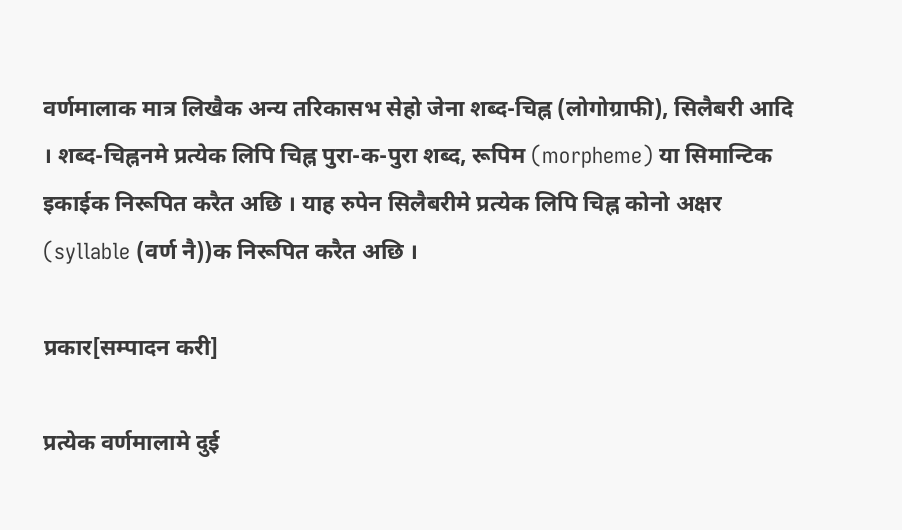वर्णमालाक मात्र लिखैक अन्य तरिकासभ सेहो जेना शब्द-चिह्न (लोगोग्राफी), सिलैबरी आदि । शब्द-चिह्ननमे प्रत्येक लिपि चिह्न पुरा-क-पुरा शब्द, रूपिम (morpheme) या सिमान्टिक इकाईक निरूपित करैत अछि । याह रुपेन सिलैबरीमे प्रत्येक लिपि चिह्न कोनो अक्षर (syllable (वर्ण नै))क निरूपित करैत अछि ।

प्रकार[सम्पादन करी]

प्रत्येक वर्णमालामे दुई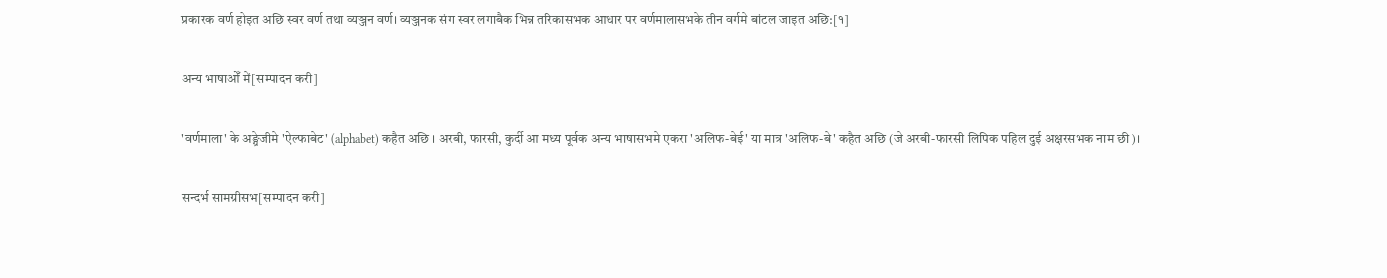प्रकारक वर्ण होइत अछि स्वर वर्ण तथा व्यञ्जन वर्ण। व्यञ्जनक संग स्वर लगाबैक भिन्न तरिकासभक आधार पर वर्णमालासभके तीन वर्गमे बांटल जाइत अछि:[१]

अन्य भाषाओँ में[सम्पादन करी]

'वर्णमाला' के अङ्ग्रेजीमे 'ऐल्फाबेट' (alphabet) कहैत अछि । अरबी, फारसी, कुर्दी आ मध्य पूर्वक अन्य भाषासभमे एकरा 'अलिफ-बेई' या मात्र 'अलिफ-बे' कहैत अछि (जे अरबी-फारसी लिपिक पहिल दुई अक्षरसभक नाम छी)।

सन्दर्भ सामग्रीसभ[सम्पादन करी]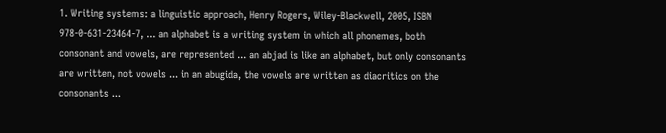1. Writing systems: a linguistic approach, Henry Rogers, Wiley-Blackwell, 2005, ISBN 978-0-631-23464-7, ... an alphabet is a writing system in which all phonemes, both consonant and vowels, are represented ... an abjad is like an alphabet, but only consonants are written, not vowels ... in an abugida, the vowels are written as diacritics on the consonants ...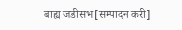बाह्य जडीसभ[सम्पादन करी]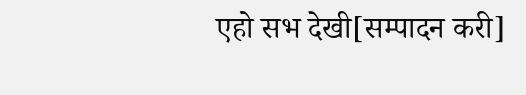एहो सभ देखी[सम्पादन करी]